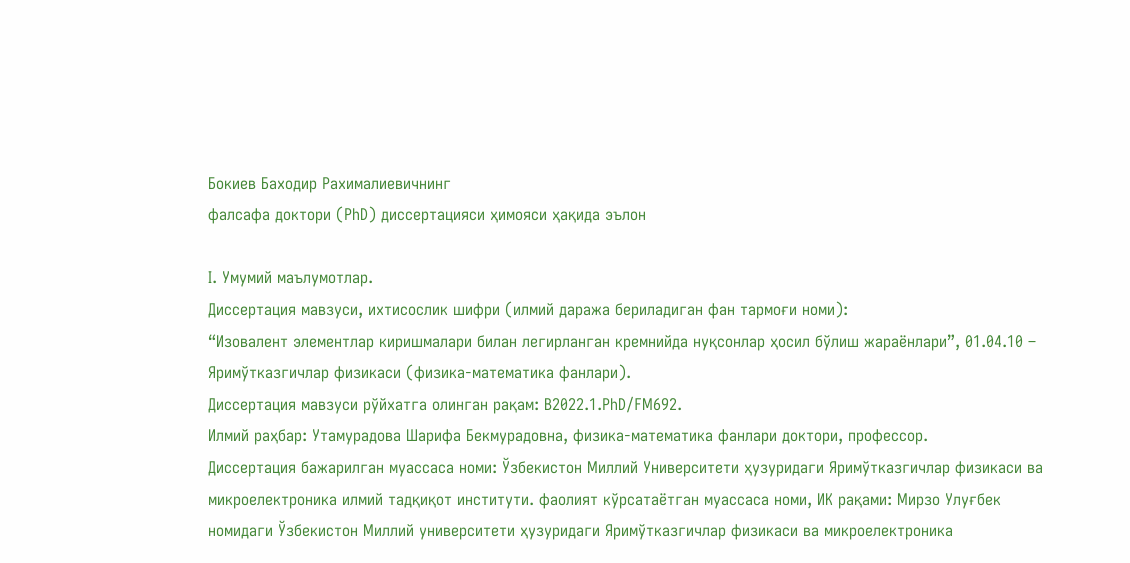Бокиев Баходир Рахималиевичнинг
фалсафа доктори (PhD) диссертацияси ҳимояси ҳақида эълон

I. Умумий маълумотлар.
Диссертация мавзуси, ихтисослик шифри (илмий даража бериладиган фан тармоғи номи):
“Изовалент элементлар киришмалари билан легирланган кремнийда нуқсонлар ҳосил бўлиш жараёнлари”, 01.04.10 – Яримўтказгичлар физикаси (физика-математика фанлари).
Диссертация мавзуси рўйхатга олинган рақам: В2022.1.PhD/FM692.
Илмий раҳбар: Утамурадова Шарифа Бекмурадовна, физика-математика фанлари доктори, профессор.
Диссертация бажарилган муассаса номи: Ўзбекистон Миллий Университети ҳузуридаги Яримўтказгичлар физикаси ва микроелектроника илмий тадқиқот институти. фаолият кўрсатаётган муассаса номи, ИК рақами: Мирзо Улуғбек номидаги Ўзбекистон Миллий университети ҳузуридаги Яримўтказгичлар физикаси ва микроелектроника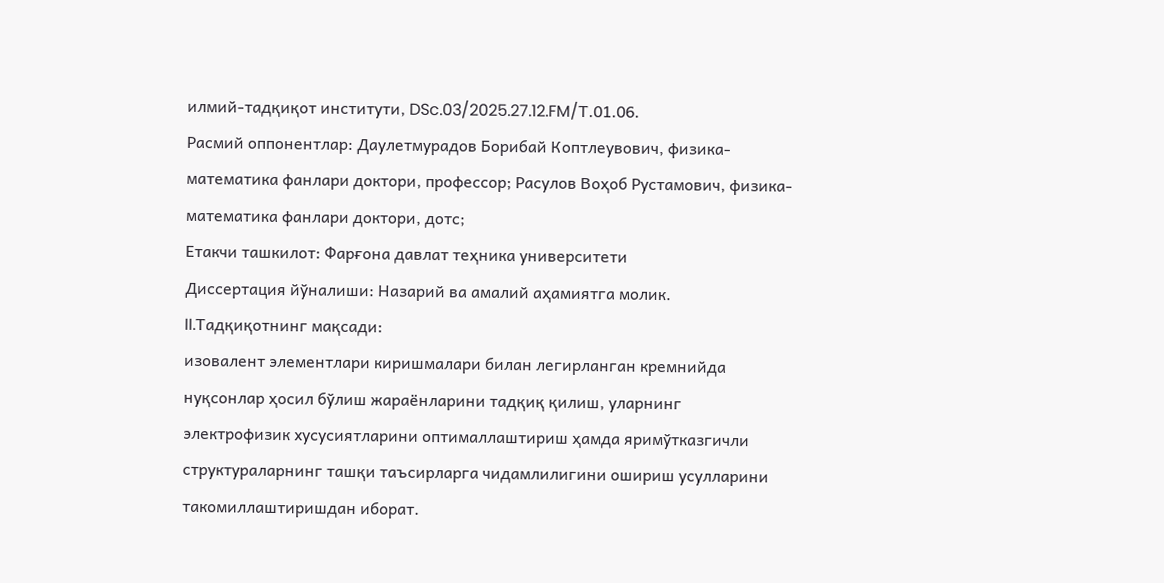илмий-тадқиқот институти, DSc.03/2025.27.12.FM/Т.01.06.
Расмий оппонентлар: Даулетмурадов Борибай Коптлеувович, физика-математика фанлари доктори, профессор; Расулов Воҳоб Рустамович, физика-математика фанлари доктори, дотс;
Етакчи ташкилот: Фарғона давлат теҳника университети
Диссертация йўналиши: Назарий ва амалий аҳамиятга молик.
II.Тадқиқотнинг мақсади:
изовалент элементлари киришмалари билан легирланган кремнийда нуқсонлар ҳосил бўлиш жараёнларини тадқиқ қилиш, уларнинг электрофизик хусусиятларини оптималлаштириш ҳамда яримўтказгичли структураларнинг ташқи таъсирларга чидамлилигини ошириш усулларини такомиллаштиришдан иборат.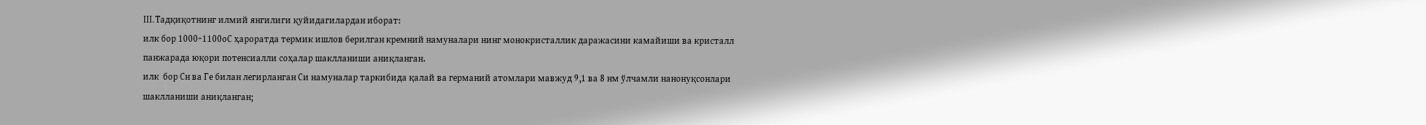III.Тадқиқотнинг илмий янгилиги қуйидагилардан иборат:
илк бор 1000÷1100оC ҳароратда термик ишлов берилган кремний намуналари нинг монокристаллик даражасини камайиши ва кристалл панжарада юқори потенсиалли соҳалар шаклланиши аниқланган.
илк  бор Сн ва Ге билан легирланган Си намуналар таркибида қалай ва германий атомлари мавжуд 9,1 ва 8 нм ўлчамли нанонуқсонлари шаклланиши аниқланган;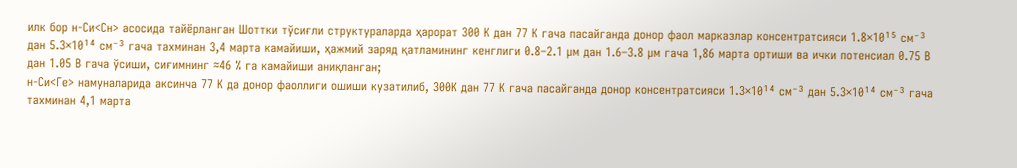илк бор н-Си<Сн> асосида тайёрланган Шоттки тўсиғли структураларда ҳарорат 300 К дан 77 К гача пасайганда донор фаол марказлар консентратсияси 1.8×10¹⁵ см⁻³ дан 5.3×10¹⁴ см⁻³ гача тахминан 3,4 марта камайиши, ҳажмий заряд қатламининг кенглиги 0.8–2.1 µм дан 1.6–3.8 µм гача 1,86 марта ортиши ва ички потенсиал 0.75 В дан 1.05 В гача ўсиши, сиғимнинг ≈46 % га камайиши аниқланган;
н-Си<Ге> намуналарида аксинча 77 К да донор фаоллиги ошиши кузатилиб, 300К дан 77 К гача пасайганда донор консентратсияси 1.3×10¹⁴ см⁻³ дан 5.3×10¹⁴ см⁻³ гача тахминан 4,1 марта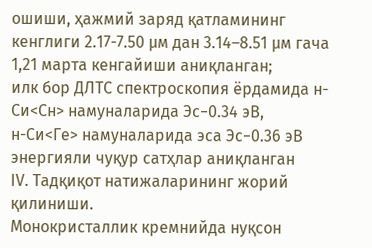ошиши, ҳажмий заряд қатламининг кенглиги 2.17-7.50 µм дан 3.14–8.51 µм гача 1,21 марта кенгайиши аниқланган;
илк бор ДЛТС спектроскопия ёрдамида н-Си<Сн> намуналарида Эc−0.34 эВ,
н-Си<Ге> намуналарида эса Эc−0.36 эВ энергияли чуқур сатҳлар аниқланган
IV. Тадқиқот натижаларининг жорий қилиниши.
Монокристаллик кремнийда нуқсон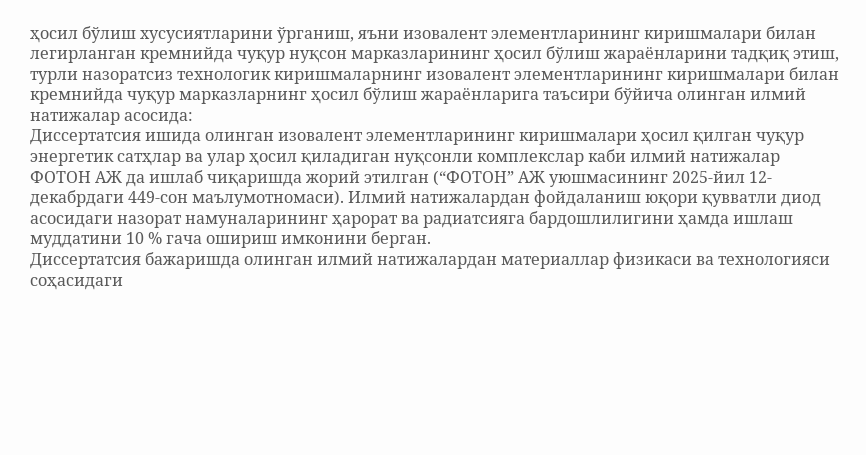ҳосил бўлиш хусусиятларини ўрганиш, яъни изовалент элементларининг киришмалари билан легирланган кремнийда чуқур нуқсон марказларининг ҳосил бўлиш жараёнларини тадқиқ этиш, турли назоратсиз технологик киришмаларнинг изовалент элементларининг киришмалари билан кремнийда чуқур марказларнинг ҳосил бўлиш жараёнларига таъсири бўйича олинган илмий натижалар асосида:
Диссертатсия ишида олинган изовалент элементларининг киришмалари ҳосил қилган чуқур энергетик сатҳлар ва улар ҳосил қиладиган нуқсонли комплекслар каби илмий натижалар ФОТОН АЖ да ишлаб чиқаришда жорий этилган (“ФОТОН” АЖ уюшмасининг 2025-йил 12-декабрдаги 449-сон маълумотномаси). Илмий натижалардан фойдаланиш юқори қувватли диод асосидаги назорат намуналарининг ҳарорат ва радиатсияга бардошлилигини ҳамда ишлаш муддатини 10 % гача ошириш имконини берган.
Диссертатсия бажаришда олинган илмий натижалардан материаллар физикаси ва технологияси соҳасидаги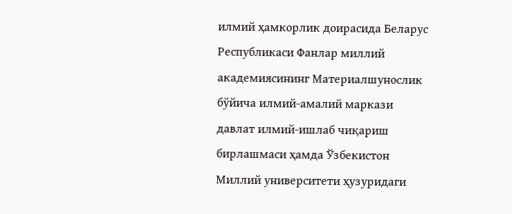илмий ҳамкорлик доирасида Беларус Республикаси Фанлар миллий академиясининг Материалшунослик бўйича илмий-амалий маркази давлат илмий-ишлаб чиқариш бирлашмаси ҳамда Ўзбекистон Миллий университети ҳузуридаги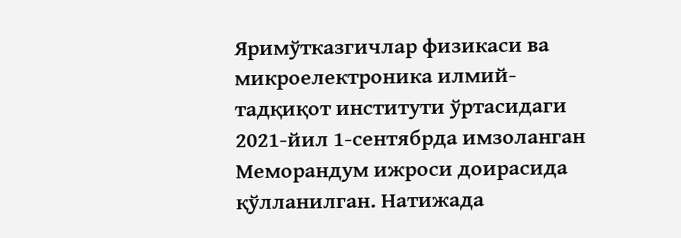Яримўтказгичлар физикаси ва микроелектроника илмий-тадқиқот институти ўртасидаги 2021-йил 1-сентябрда имзоланган Меморандум ижроси доирасида қўлланилган. Натижада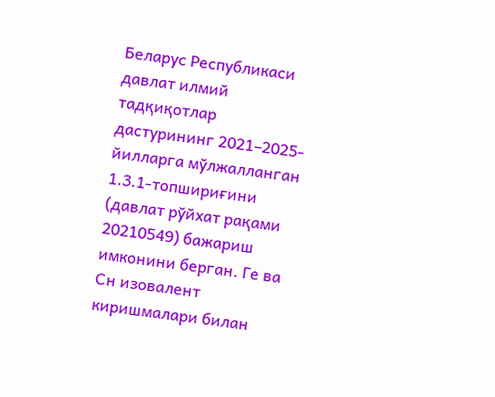Беларус Республикаси давлат илмий тадқиқотлар дастурининг 2021–2025-йилларга мўлжалланган 1.3.1-топшириғини (давлат рўйхат рақами 20210549) бажариш имконини берган. Ге ва Сн изовалент киришмалари билан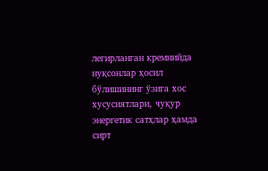легирланган кремнийда нуқсонлар ҳосил бўлишининг ўзига хос хусусиятлари, чуқур энергетик сатҳлар ҳамда сирт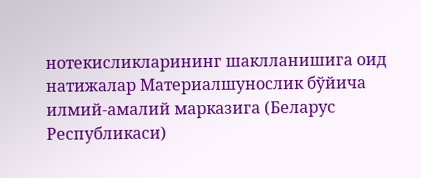нотекисликларининг шаклланишига оид натижалар Материалшунослик бўйича илмий-амалий марказига (Беларус Республикаси)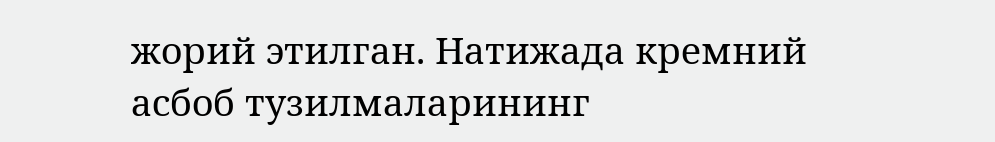жорий этилган. Натижада кремний асбоб тузилмаларининг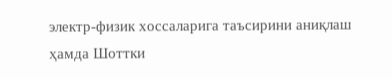электр-физик хоссаларига таъсирини аниқлаш ҳамда Шоттки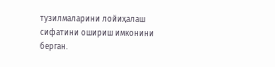тузилмаларини лойиҳалаш сифатини ошириш имконини берган.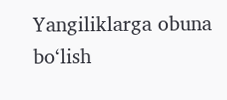Yangiliklarga obuna bo‘lish